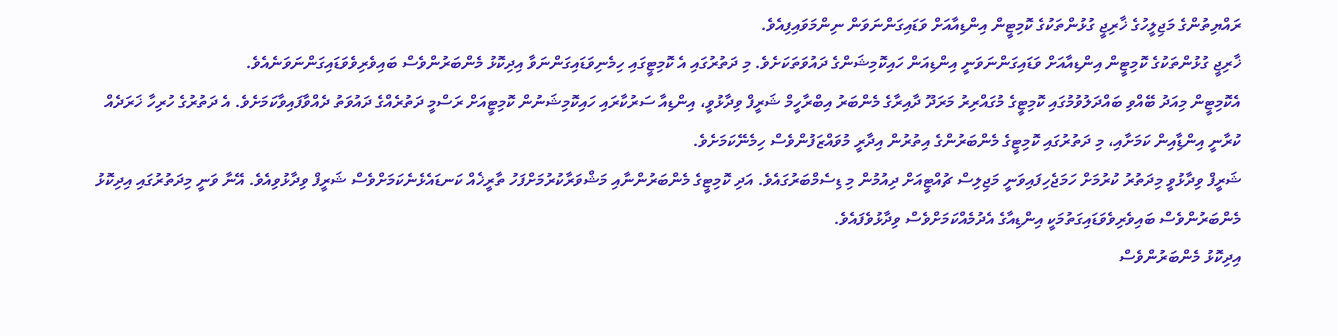ރައްޔިތުންގެ މަޖިލީހުގެ ޚާރިޖީ ގުޅުންތަކުގެ ކޮމިޓީން އިންޑިއާއަށް ވަޑައިގަންނަވަން ނިންމަވައިފިއެވެ.
ޚާރިޖީ ގުޅުންތަކުގެ ކޮމިޓީން އިންޑިއާއަށް ވަޑައިގަންނަވަނީ އިންޑިއަން ހައިކޮމިޝަންގެ ދައުވަތަކަށެވެ. މި ދަތުރުގައި އެ ކޮމިޓީގައި ހިމެނިވަޑައިގަންނަވާ އިދިކޮޅު މެންބަރުންވެސް ބައިވެރިވެވަޑައިގަންނަވަނެއެވެ.
އެކޮމިޓީން މިއަދު ބޭއްވި ބައްދަލުވުމުގައި ކޮމިޓީގެ މުގައްރިރު މަރަދޫ ދާއިރާގެ މެންބަރު އިބްރާހީމް ޝަރީފް ވިދާޅުވީ، އިންޑިއާ ސަރުކާރައި ހައިކޮމިޝަނުން ކޮމިޓީއަށް ރަސްމީ ދަތުރެއްގެ ދައުވަތު ދެއްވާފައިވާކަމަށެވެ. އެ ދަތުރުގެ ހުރިހާ ޚަރަދެއް ކުރާނީ އިންޑިާއިން ކަމަށާއި، މި ދަތުރުގައި ކޮމިޓީގެ މެންބަރުންގެ އިތުރުން އިދާރީ މުވައްޒަފުންވެސް ހިމެނޭކަމަށެވެ.
ޝަރީފް ވިދާޅުވީ މިދަތުރު ކުރުމަށް ހަމަޖެހިފައިވަނީ މަޖިލިސް ޗުއްޓީއަށް ދިއުމުން މި ޑިސެމްބަރުގައެވެ. އަދި ކޮމިޓީގެ މެންބަރުންނާއި މަޝްވަރާކުރުމަށްފަހު ތާރީޚެއް ކަނޑައެޅެނެކަމަށްވެސް ޝަރީފް ވިދާޅުވިއެވެ. އޭނާ ވަނީ މިދަތުރުގައި އިދިކޮޅު މެންބަރުންވެސް ބައިވެރިވެވަޑައިގަތުމަކީ އިންޑިއާގެ އެދުމެއްކަމަށްވެސް ވިދާޅުވެފައެވެ.
އިދިކޮޅު މެންބަރުންވެސް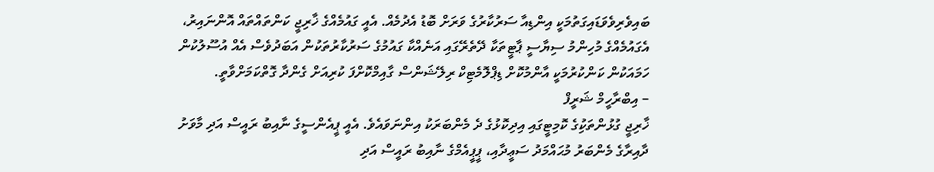ބައިވެރިވެވަޑައިގަތުމަކީ އިންޑިއާ ސަރުކާރުގެ ވަރަށް ބޮޑު އެދުމެއް. އެއީ ގައުމެއްގެ ޚާރިޖީ ކަންތައްތައް އޮންނައިރު، އެގައުމެއްގެ މުހިންމު ސިޔާސީ ޕާޓީތަކާ ދޭތެރޭގައި އަނެއްކާ ގައުމުގެ ސަރުކާރުތަކުން އަބަދުވެސް އެއް އުސޫލުކުން ހަމައަކުން ކަންކުރުމަކީ އާންމުކޮށް ޑިޕްލޮމެޓިކް ރިލޭޝަންސް ގާއިމްކޮށްފަ ކުރިއަށް ގެންދާ ގޮތްކަމަށްވާތީ.
– އިބްރާހީމް ޝަރީފް
ޚާރިޖީ ގުޅުންތަކިުގެ ކޮމިޓީގައި އިދިކޮޅުގެ ދެ މެންބަރަކު އިންނަވައެވެ. އެއީ ޕީއެންސީގެ ނާއިބު ރައީސް އަދި މާވަށު ދާއިރާގެ މެންބަރު މުޙައްމަދު ސަޢީދާއި، ޕީޕީއެމްގެ ނާއިބު ރައީސް އަދި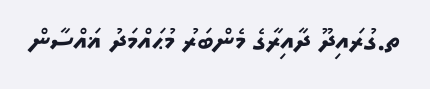ތ.ގުރައިދޫ ދާއިރާގެ މެންބަރު މުޙައްމަދު ޣައްސާން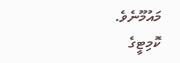މައުމޫނެވެ.
ކޮމިޓީގެ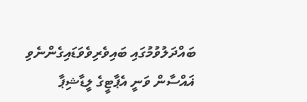ބައްދަލުވުމުގައި ބައިވެރިވެވަޑައިގެންނެވި ޣައްސާން ވަނީ އެޕާޓީގެ ލީޑާޝިޕާ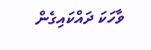ވާހަކަ ދައްކައިގެން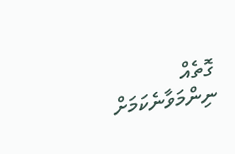ގޮތެއް ނިންމަވާނެކަމަށް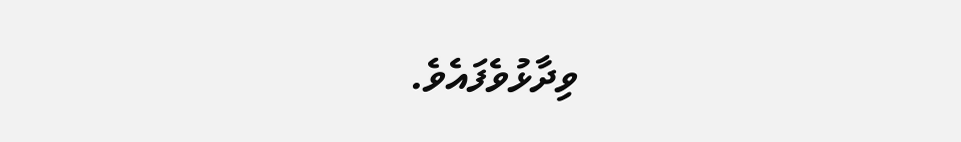ވިދާޅުވެފައެވެ.